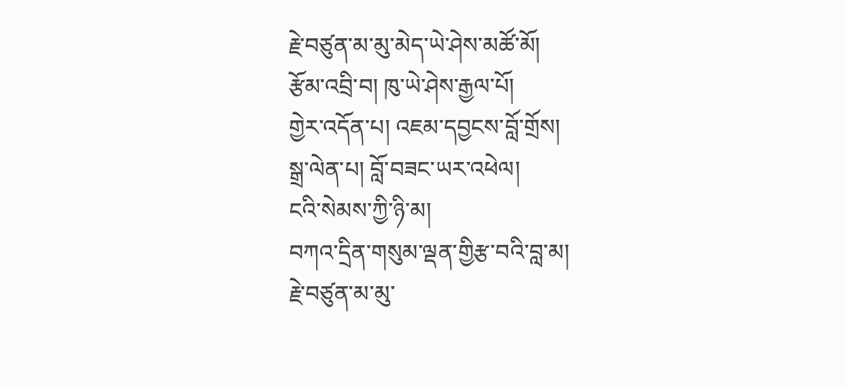རྗེ་བཙུན་མ་མུ་མེད་ཡེ་ཤེས་མཚོ་མོ།
རྩོམ་འབྲི་བ། ཁུ་ཡེ་ཤེས་རྒྱལ་པོ།
གྱེར་འདོན་པ། འཇམ་དབྱངས་བློ་གྲོས།
སྒྲ་ལེན་པ། བློ་བཟང་ཡར་འཕེལ།
ངའི་སེམས་ཀྱི་ཉི་མ།
བཀའ་དྲིན་གསུམ་ལྡན་གྱིརྩ་བའི་བླ་མ།
རྗེ་བཙུན་མ་མུ་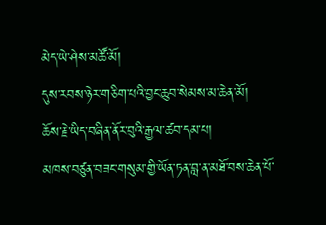མེད་ཡེ་ཤེས་མཚོ་མོ།
དུས་རབས་ཉེར་གཅིག་པའི་བྱང་ཆུབ་སེམས་མ་ཆེན་མོ།
ཆོས་རྗེ་ཡིད་བཞིན་ནོར་བུའི་རྒྱལ་ཚབ་དམ་པ།
མཁས་བཙུན་བཟང་གསུམ་གྱི་ཡོན་ཏན་བླ་ན་མཐོ་བས་ཆེན་པོ་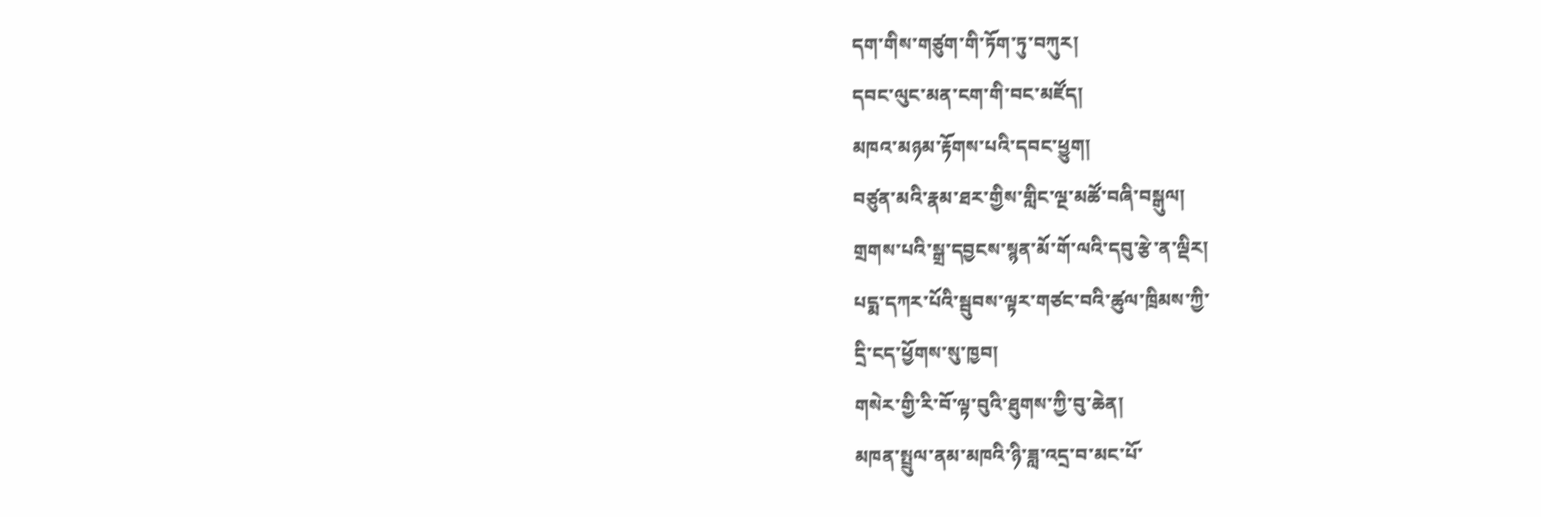དག་གིས་གཙུག་གི་ཏོག་ཏུ་བཀུར།
དབང་ལུང་མན་ངག་གི་བང་མཛོད།
མཁའ་མཉམ་རྟོགས་པའི་དབང་ཕྱུག།
བཙུན་མའི་རྣམ་ཐར་གྱིས་གླིང་ལྔ་མཚོ་བཞི་བསྒུལ།
གྲགས་པའི་སྒྲ་དབྱངས་སྙན་མོ་གོ་ལའི་དབུ་རྩེ་ན་ལྡིར།
པདྨ་དཀར་པོའི་སྦུབས་ལྟར་གཙང་བའི་ཚུལ་ཁྲིམས་ཀྱི་
དྲི་ངད་ཕྱོགས་སུ་ཁྱབ།
གསེར་གྱི་རི་བོ་ལྟ་བུའི་ཐུགས་ཀྱི་བུ་ཆེན།
མཁན་སྤྲུལ་ནམ་མཁའི་ཉི་ཟླ་འདྲ་བ་མང་པོ་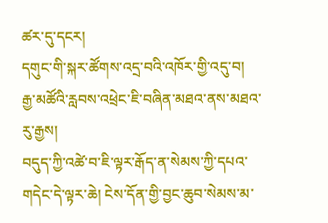ཚར་དུ་དངར།
དགུང་གི་སྐར་ཚོགས་འདྲ་བའི་འཁོར་གྱི་འདུ་བ།
རྒྱ་མཚོའི་རླབས་འཕྲེང་ཇི་བཞིན་མཐའ་ནས་མཐའ་རུ་རྒྱས།
བདུད་ཀྱི་འཚེ་བ་ཇི་ལྟར་རྒོད་ན་སེམས་ཀྱི་དཔའ་གདེང་དེ་ལྟར་ཆེ། ངེས་དོན་གྱི་བྱང་ཆུབ་སེམས་མ་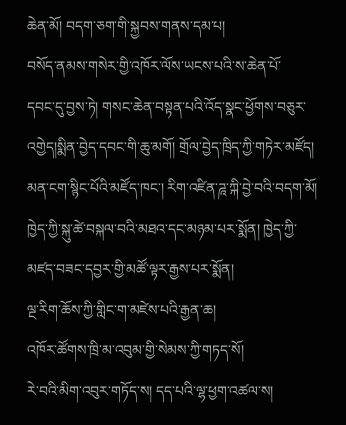ཆེན་མོ། བདག་ཅག་གི་སྐྱབས་གནས་དམ་པ།
བསོད་ནམས་གསེར་གྱི་འཁོར་ལོས་ཡངས་པའི་ས་ཆེན་པོ་
དབང་དུ་བྱས་ཏེ། གསང་ཆེན་བསྟན་པའི་འོད་སྣང་ཕྱོགས་བཅུར་འགྱེད།སྨིན་བྱེད་དབང་གི་ཆུ་མགོ། གྲོལ་བྱེད་ཁྲིད་ཀྱི་གཏེར་མཛོད།
མན་ངག་སྙིང་པོའི་མཛོད་ཁང་། རིག་འཛིན་ཌཱ་ཀྐི་བྱེ་བའི་བདག་མོ།
ཁྱེད་ཀྱི་སྐུ་ཚེ་བསྐལ་བའི་མཐའ་དང་མཉམ་པར་སྨོན། ཁྱེད་ཀྱི་མཛད་བཟང་དབྱར་གྱི་མཚོ་ལྟར་རྒྱས་པར་སྨོན།
ལྔ་རིག་ཆོས་ཀྱི་གླིང་ག་མཛེས་པའི་རྒྱན་ཆ།
འཁོར་ཚོགས་ཁྲི་མ་འབུམ་གྱི་སེམས་ཀྱི་གཏད་སོ།
རེ་བའི་མིག་འབུར་གཏོད་ས། དད་པའི་ལྷ་ཕྱག་འཚལ་ས།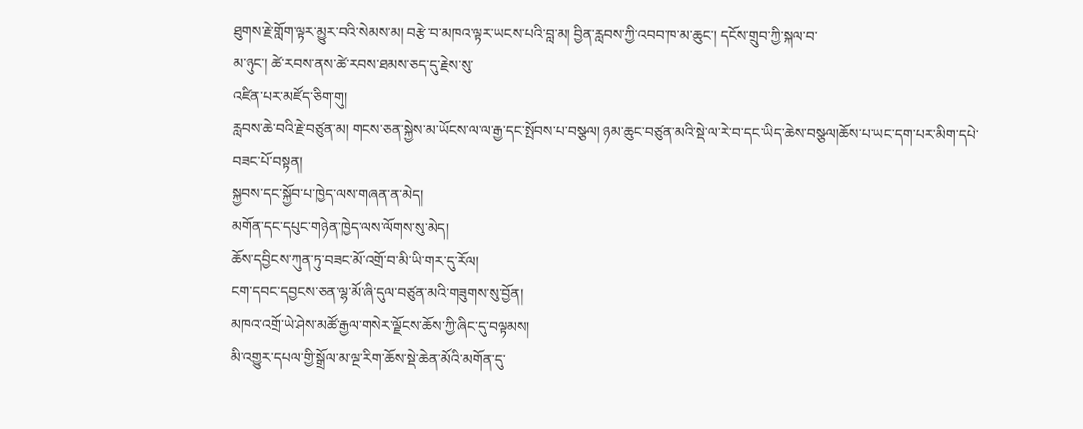ཐུགས་རྗེ་གློག་ལྟར་མྱུར་བའི་སེམས་མ། བརྩེ་བ་མཁའ་ལྟར་ཡངས་པའི་བླ་མ། བྱིན་རླབས་ཀྱི་འབབ་ཁ་མ་ཆུང་། དངོས་གྲུབ་ཀྱི་སྐལ་བ་
མ་ཉུང་། ཚེ་རབས་ནས་ཚེ་རབས་ཐམས་ཅད་དུ་རྗེས་སུ་
འཛིན་པར་མཛོད་ཅིག་གུ།
རླབས་ཆེ་བའི་རྗེ་བཙུན་མ། གངས་ཅན་སྐྱེས་མ་ཡོངས་ལ་ལ་རྒྱ་དང་སྤོབས་པ་བསྩལ། ཉམ་ཆུང་བཙུན་མའི་སྡེ་ལ་རེ་བ་དང་ཡིད་ཆེས་བསྩལ།ཆོས་པ་ཡང་དག་པར་མིག་དཔེ་བཟང་པོ་བསྟན།
སྐྱབས་དང་སྐྱོབ་པ་ཁྱེད་ལས་གཞན་ན་མེད།
མགོན་དང་དཔུང་གཉེན་ཁྱེད་ལས་ལོགས་སུ་མེད།
ཆོས་དབྱིངས་ཀུན་ཏུ་བཟང་མོ་འགྲོ་བ་མི་ཡི་གར་དུ་རོལ།
ངག་དབང་དབྱངས་ཅན་ལྷ་མོ་ཞི་དུལ་བཙུན་མའི་གཟུགས་སུ་བྱོན།
མཁའ་འགྲོ་ཡེ་ཤེས་མཚོ་རྒྱལ་གསེར་ལྗོངས་ཆོས་ཀྱི་ཞིང་དུ་བལྟམས།
མི་འགྱུར་དཔལ་གྱི་སྒྲོལ་མ་ལྔ་རིག་ཆོས་སྡེ་ཆེན་མོའི་མགོན་དུ་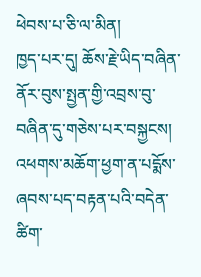ཕེབས་པ་ཅི་ལ་མིན།
ཁྱད་པར་དུ། ཆོས་རྗེ་ཡིད་བཞིན་ནོར་བུས་སྤྱན་གྱི་འབྲས་བུ་བཞིན་དུ་གཅེས་པར་བསྐྱངས། འཕགས་མཆོག་ཕྱག་ན་པདྨོས་ཞབས་པད་བརྟན་པའི་བདེན་ཚིག་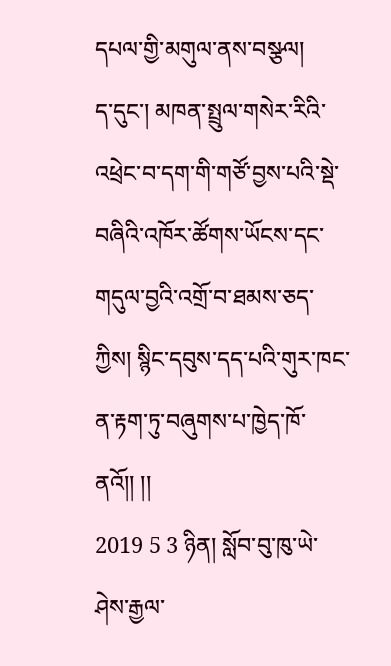དཔལ་གྱི་མགུལ་ནས་བསྩལ།
ད་དུང་། མཁན་སྤྲུལ་གསེར་རིའི་འཕྲེང་བ་དག་གི་གཙོ་བྱས་པའི་སྡེ་བཞིའི་འཁོར་ཚོགས་ཡོངས་དང་གདུལ་བྱའི་འགྲོ་བ་ཐམས་ཅད་ཀྱིས། སྙིང་དབུས་དད་པའི་གུར་ཁང་ན་རྟག་ཏུ་བཞུགས་པ་ཁྱེད་ཁོ་ནའོ།། །།
2019 5 3 ཉིན། སློབ་བུ་ཁུ་ཡེ་ཤེས་རྒྱལ་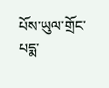པོས་ཡུལ་གྲོང་པདྨ་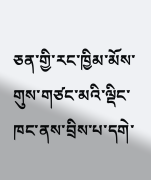ཅན་གྱི་རང་ཁྱིམ་མོས་གུས་གཙང་མའི་ལྡིང་ཁང་ནས་བྲིས་པ་དགེ་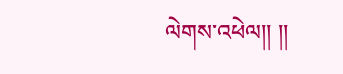ལེགས་འཕེལ།། །།